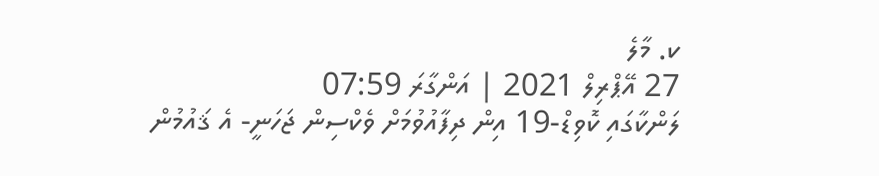ކ. މާލެ
27 އޭޕްރިލް 2021 | އަންގާރަ 07:59
ލަންކާގައި ކޮވިޑް-19 އިން ދިފާއުވުމަށް ވެކްސިން ޖަހަނީ- އެ ޤައުމުން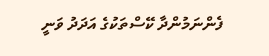ފެންނަމުންދާ ކޭސްތަކުގެ އަދަދު ވަނީ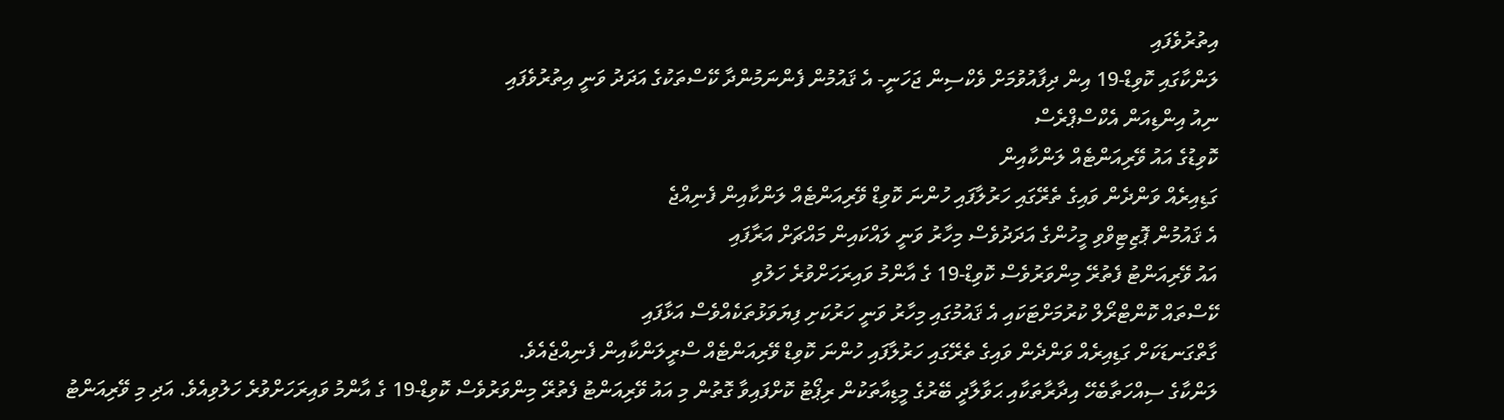އިތުރުވެފައި
ލަންކާގައި ކޮވިޑް-19 އިން ދިފާއުވުމަށް ވެކްސިން ޖަހަނީ- އެ ޤައުމުން ފެންނަމުންދާ ކޭސްތަކުގެ އަދަދު ވަނީ އިތުރުވެފައި
ނިއު އިންޑިއަން އެކްސްޕްރެސް
ކޮވިޑުގެ އައު ވޭރިއަންޓެއް ލަންކާއިން
ގަޑިއިރެއް ވަންދެން ވައިގެ ތެރޭގައި ހަރުލާފައި ހުންނަ ކޮވިޑް ވޭރިއަންޓެއް ލަންކާއިން ފެނިއްޖެ
އެ ޤައުމުން ޕޮޒިޓިވްވި މީހުންގެ އަދަދުވެސް މިހާރު ވަނީ ލައްކައިން މައްޗަށް އަރާފައި
އައު ވޭރިއަންޓު ފެތުރޭ މިންވަރުވެސް ކޮވިޑް-19 ގެ އާންމު ވައިރަހަށްވުރެ ހަލުވި
ކޭސްތައް ކޮންޓްރޯލް ކުރުމަށްޓަކައި އެ ޤައުމުގައި މިހާރު ވަނީ ހަރުކަށި ފިޔަވަޅުތަކެއްވެސް އަޅާފައި
ގާތްގަނޑަކަށް ގަޑިއިރެއް ވަންދެން ވައިގެ ތެރޭގައި ހަރުލާފައި ހުންނަ ކޮވިޑް ވޭރިއަންޓެއް ސްރީލަންކާއިން ފެނިއްޖެއެވެ.
ލަންކާގެ ސިއްހަތާބެހޭ އިދާރާތަކާއި ޙަވާލާދީ ބޭރުގެ މީޑިއާތަކުން ރިޕޯޓު ކޮށްފައިވާ ގޮތުން މި އައު ވޭރިއަންޓު ފެތުރޭ މިންވަރުވެސް ކޮވިޑް-19 ގެ އާންމު ވައިރަހަށްވުރެ ހަލުވިއެވެ. އަދި މި ވޭރިއަންޓު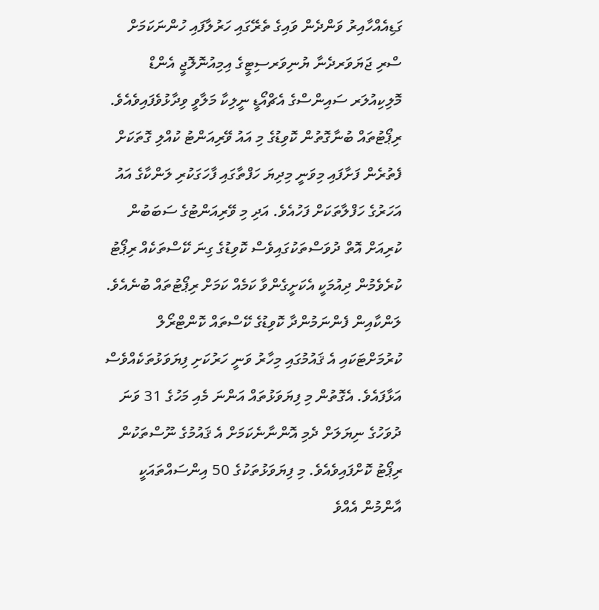ގަޑިއެއްހާއިރު ވަންދެން ވައިގެ ތެރޭގައި ހަރުލާފައި ހުންނަކަމަށް ސްރި ޖަޔަވަރދެނާ ޔުނިވަރސިޓީގެ އިމިއުނޮލޮޖީ އެންޑް މޮލިކިއުލަރ ސައިންސްގެ އެޗްއޯޑީ ނީލިކާ މަލާވީ ވިދާޅުވެފައިވެއެވެ.
ރިޕޯޓުތައް ބުނާގޮތުން ކޮވިޑުގެ މި އައު ވޭރިއަންޓު ކުއްލި ގޮތަކަށް ފެތުރެން ފަށާފައި މިވަނީ މިދިޔަ ހަފްތާގައި ފާހަގަކުރި ލަންކާގެ އައު އަހަރުގެ ހަފްލާތަކަށް ފަހުއެވެ. އަދި މި ވޭރިއަންޓުގެ ސަބަބުން ކުރިއަށް އޮތް ދުވަސްތަކުގައިވެސް ކޮވިޑުގެ ގިނަ ކޭސްތަކެއް ރިޕޯޓު ކުރެވެމުން ދިއުމަކީ އެކަށީގެންވާ ކަމެއް ކަމަށް ރިޕޯޓުތައް ބުނެއެވެ.
ލަންކާއިން ފެންނަމުންދާ ކޮވިޑުގެ ކޭސްތައް ކޮންޓްރޯލް ކުރުމަށްޓަކައި އެ ޤައުމުގައި މިހާރު ވަނީ ހަރުކަށި ފިޔަވަޅުތަކެއްވެސް އަޅާފައެވެ. އެގޮތުން މި ފިޔަވަޅުތައް އަންނަ މެއި މަހުގެ 31 ވަނަ ދުވަހުގެ ނިޔަލަށް ދެމި އޮންނާނެކަމަށް އެ ޤައުމުގެ ނޫސްތަކުން ރިޕޯޓު ކޮށްފައިވެއެވެ. މި ފިޔަވަޅުތަކުގެ 50 އިންސައްތައަކީ އާންމުން އެއްވެ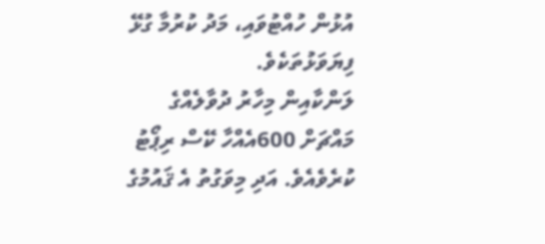އުޅުން ހުއްޓުވައި، މަދު ކުރުމާ ގުޅޭ ފިޔަވަޅުތަކެވެ.
ލަންކާއިން މިހާރު ދުވާލެއްގެ މައްޗަށް 600އެއްހާ ކޭސް ރިޕޯޓު ކުރެވެއެވެ. އަދި މިވަގުތު އެ ޤައުމުގެ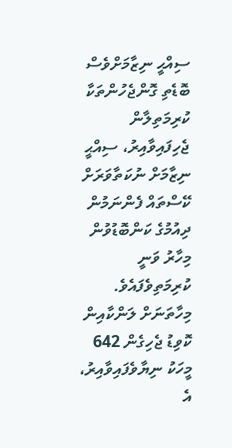ސިއްޙީ ނިޒާމަށްވެސް ބޮޑެތި ގޮންޖެހުންތަކާ ކުރިމަތިލާން ޖެހިފައިވާއިރު، ސިއްޙީ ނިޒާމަށް ނުކަތާވަރަށް ކޭސްތައް ފެންނަމުން ދިއުމުގެ ކަންބޮޑުވުން މިހާރު ވަނީ ކުރިމަތިވެފައެވެ.
މިހާތަނަށް ލަންކާއިން ކޮވިޑު ޖެހިގެން 642 މީހަކު ނިޔާވެފައިވާއިރު، އެ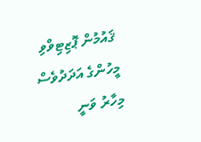ޤައުމުން ޕޮޒިޓިވްވި މީހުންގެ އަދަދުވެސް މިހާރު ވަނީ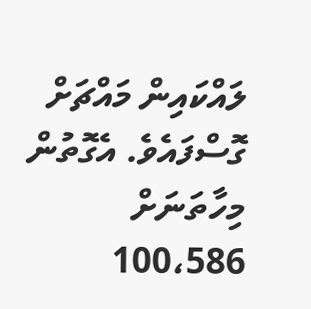ލައްކައިން މައްޗަށް ގޮސްފައެވެ. އެގޮތުން މިހާތަނަށް 100،586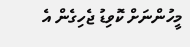މީހުންނަށް ކޮވިޑު ޖެހިގެން އެ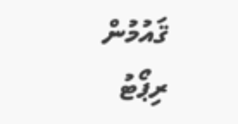ޤައުމުން ރިޕޯޓު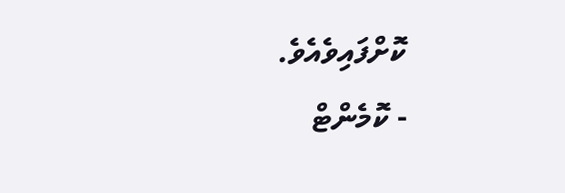ކޮށްފައިވެއެވެ.
- ކޮމެންޓް